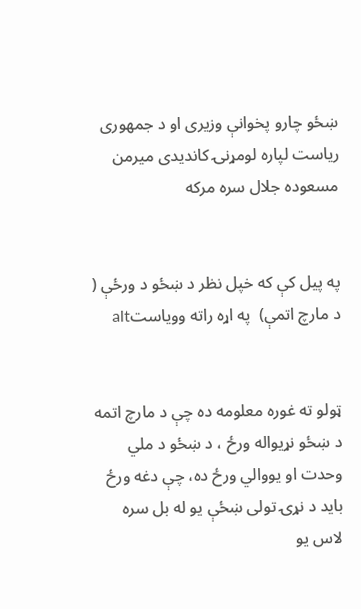ښځو چارو پخوانې وزیری او د جمهوری ریاست لپاره لومړنۍ کاندیدی میرمن مسعوده جلال سره مرکه


په پیل کې که خپل نظر د ښځو د ورځې ( د مارچ اتمې)  په اړه راته وویاستalt


ټولو ته غوره معلومه ده چې د مارچ اتمه د ښځو نړیواله ورځ ، د ښځو د ملي وحدت او یووالي ورځ ده، چې دغه ورځ باید د نړۍ تولی ښځې یو له بل سره لاس یو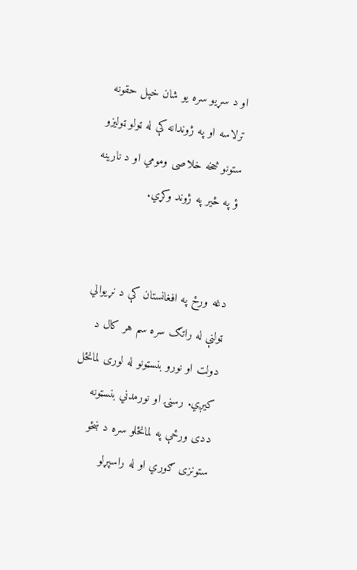او د سړیو سره یو شان خپل حقونه ترلاسه او په ژوندانه کې له ټولو ټولیزو ستونو څخه خلاصی ومومي او د نارینه ؤ په څیر په ژوند وکړي.


دغه ورځ په افغانستان کې د نړیوالي ټولنې له راتګ سره سم هر کال د دولت او نورو بنسټونو له لوری لمانځل کیږي. رسنۍ او نورمدني بنسټونه ددی ورځې په لمانځلو سره د ښځو  ستونزی ګوري او له راسپړلو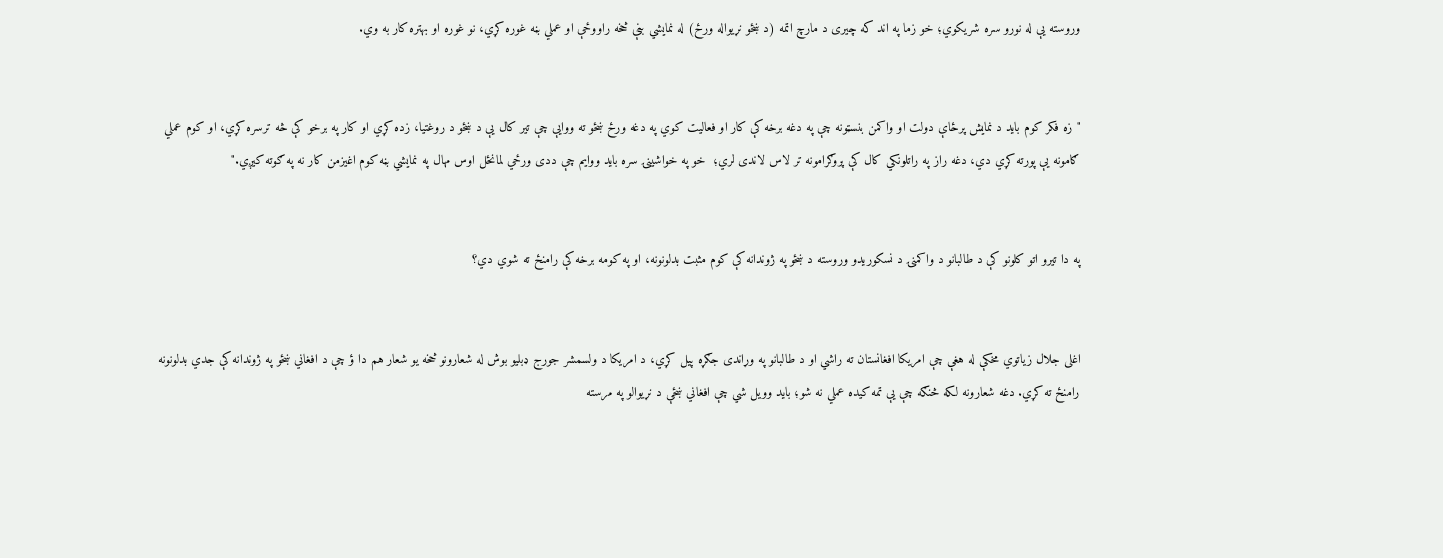وروسته يې له نورو سره شریکوي؛ خو زما په اند که چیری د مارچ اتمه (د ښځو نړیواله ورځ) له نمایشي بڼې څخه راووځې او عملي بڼه غوره کړي، نو غوره او بهتره کار به وي.


"زه فکر کوم باید د نمایش پرځاې دولت او واکمن بنسټونه چې په دغه برخه کې کار او فعالیت کوي په دغه ورځ ښځو ته ووایې چې تیر کال یې د ښځو د روغتیا، زده کړي او کار په برخو کې څه ترسره کړي، او کوم عملي ګامونه يې پورته کړي دي، دغه راز په راتلونکي کال کې پروګرامونه تر لاس لاندی لري؛  خو په خواشینۍ سره باید ووایم چې ددی ورځي لمانځل اوس مهال په نمایشي بڼه کوم اغیزمن کار نه په ګوته کیږي."


په دا تیرو اتو کلونو کې د طالبانو د واکمنۍ د نسکوریدو وروسته د ښځو په ژوندانه کې کوم مثبت بدلونونه، او په کومه برخه کې رامنځ ته شوي دي؟


اغلی جلال زیاتوي مخکې له هغې چې امریکا افغانستان ته راشي او د طالبانو په وړاندی جګړه پیل کړي، د امریکا د ولسمشر جورج ډبلیو بوش له شعارونو څخه یو شعار هم دا ؤ چې د افغاني ښځو په ژوندانه کې جدي بدلونونه رامنځ ته کړي. دغه شعارونه لکه څنګه چې يې تمه کیده عملي نه شو؛ باید وویل شي چې افغاني ښځې د نړیوالو په مرسته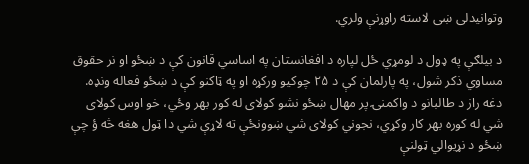وتوانیدلی ښی لاسته راوړنې ولري.

د بیلګې په ډول د لومړي ځل لپاره د افغانستان په اساسي قانون کې د ښځو او نر حقوق مساوي ذکر شول، په پارلمان کې د ۲۵ چوکیو ورکړه او په ټاکنو کې د ښځو فعاله ونډه. دغه راز د طالبانو د واکمنۍ پر مهال ښځو نشو کولای له کور بهر وځي، خو اوس کولای شي له کوره بهر کار وکړي، نجوني کولای شي ښوونځې ته لاړې شي دا ټول هغه څه ؤ چې ښځو د نړیوالي ټولنې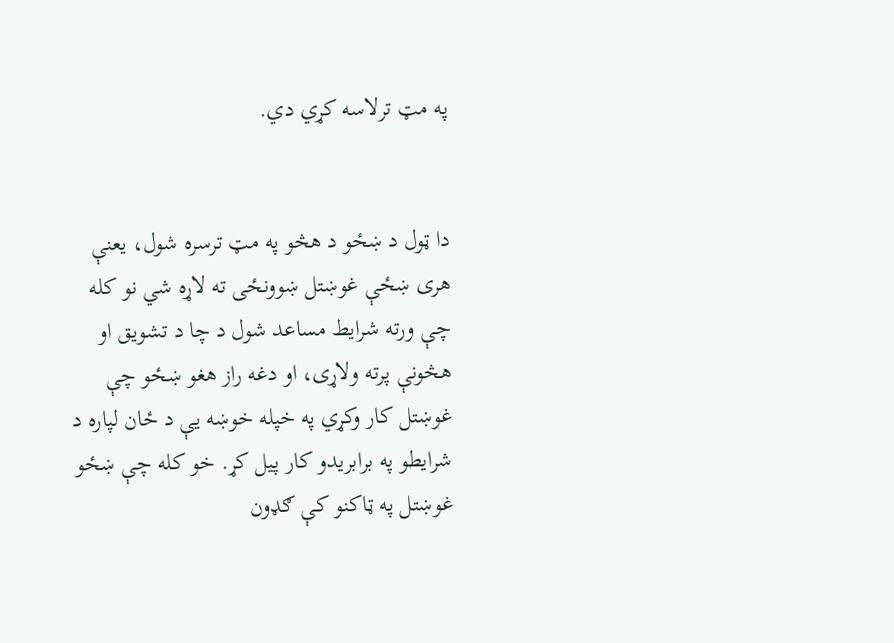په مټ ترلاسه کړي دي.


دا ټول د ښځو د هڅو په مټ ترسره شول، یعنې هری ښځې غوښتل ښوونځی ته لاړه شي نو کله چې ورته شرایط مساعد شول د چا د تشویق او هڅونې پرته ولاړی، او دغه راز هغو ښځو چې غوښتل کار وکړي په خپله خوښه یې د ځان لپاره د شرایطو په برابریدو کار پیل کړ. خو کله چې ښځو غوښتل په ټاکنو کې ګډون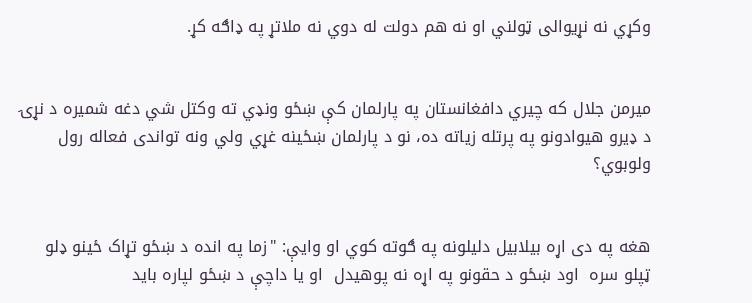وکړي نه نړیوالی ټولني او نه هم دولت له دوي نه ملاتړ په ډاګه کړ.


میرمن جلال که چیري دافغانستان په پارلمان کې ښځو ونډي ته وکتل شي دغه شمیره د نړۍ د ډیرو هیوادونو په پرتله زیاته ده، نو د پارلمان ښځینه غړي ولي ونه تواندی فعاله رول ولوبوي؟


هغه په دی اړه بیلابیل دلیلونه په ګوته کوي او وايې: "زما په انده د ښځو تړاک ځینو ډلو ټپلو سره  اود ښځو د حقونو په اړه نه پوهیدل  او یا داچې د ښځو لپاره باید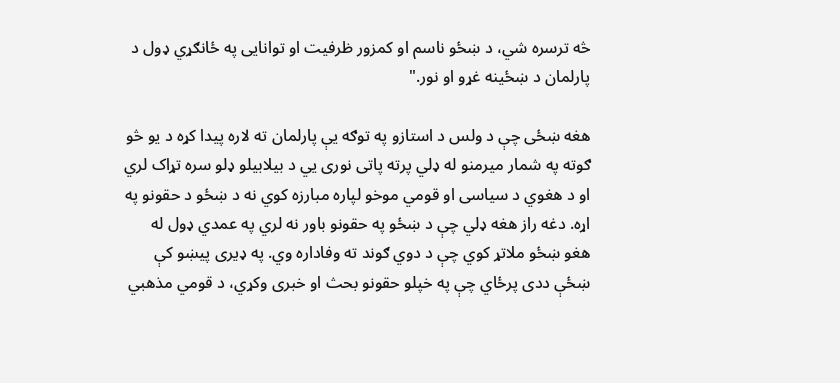څه ترسره شي، د ښځو ناسم او کمزور ظرفیت او توانایی په ځانګړي ډول د پارلمان د ښځینه غړو او نور."

هغه ښځی چې د ولس د استازو په توګه يې پارلمان ته لاره پیدا کړه د یو څو ګوته په شمار میرمنو له ډلي پرته پاتی نوری يي د بیلابیلو ډلو سره تړاک لري او د هغوي د سیاسی او قومي موخو لپاره مبارزه کوي نه د ښځو د حقونو په اړه. دغه راز هغه ډلي چې د ښځو په حقونو باور نه لري په عمدي ډول له هغو ښځو ملاتړ کوي چې د دوي ګوند ته وفاداره وي. په ډیری پیښو کې ښځې ددی پرځاي چې په خپلو حقونو بحث او خبری وکړي، د قومي مذهبي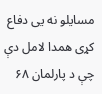مسایلو نه يی دفاع کړی همدا لامل دې چې د پارلمان ۶۸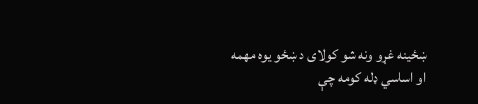ښځینه غړو ونه شو کولای د ښځو یوه مهمه او اساسي ډله کومه چې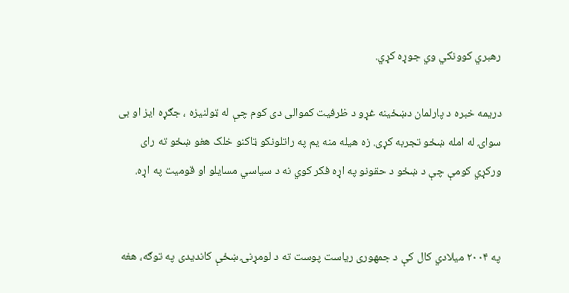رهبري کوونکي وي جوړه کړي.

دریمه خبره د پارلمان دښځینه غړو د ظرفیت کموالی دی کوم چې له ټولنیزه ، جګړه ایز او بی سواۍ له امله ښځو تجربه کړی. زه هیله منه یم په راتلونکو ټاکنو خلک هغو ښځو ته رای ورکړي کومې چې د ښځو د حقونو په اړه فکر کوي نه د سیاسي مسایلو او قومیت په اړه.


په ۲۰۰۴ میلادي کال کې د جمهوری ریاست پوست ته د لومړنۍ ښځې کاندیدی په توګه، هغه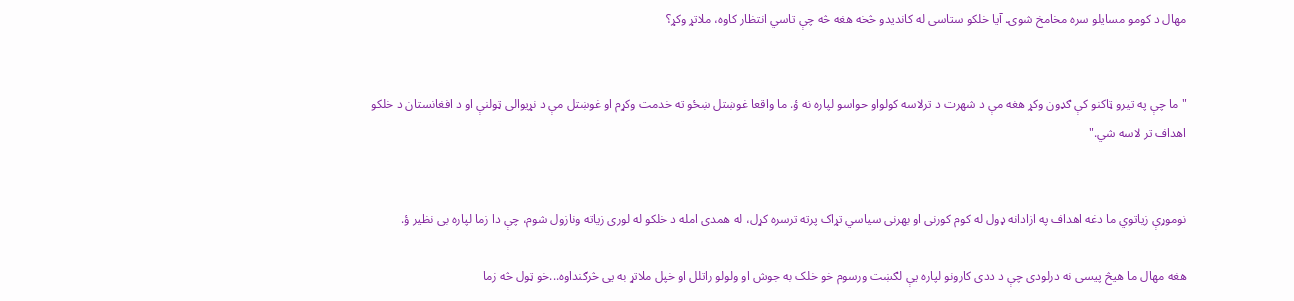مهال د کومو مسایلو سره مخامخ شوۍ. آیا خلکو ستاسی له کاندیدو څخه هغه څه چې تاسي انتظار کاوه، ملاتړ وکړ؟


"ما چې په تیرو ټاکنو کې ګډون وکړ هغه مې د شهرت د ترلاسه کولواو حواسو لپاره نه ؤ. ما واقعا غوښتل ښځو ته خدمت وکړم او غوښتل مې د نړیوالی ټولنې او د افغانستان د خلکو اهداف تر لاسه شي."


نوموړې زیاتوي ما دغه اهداف په ازادانه ډول له کوم کورنی او بهرنی سیاسي تړاک پرته ترسره کړل، له همدی امله د خلکو له لوری زیاته ونازول شوم، چې دا زما لپاره بی نظیر ؤ.

هغه مهال ما هیڅ پیسی نه درلودی چې د ددی کارونو لپاره یې لګښت ورسوم خو خلک به جوش او ولولو راتلل او خپل ملاتړ به یی څرګنداوه...خو ټول څه زما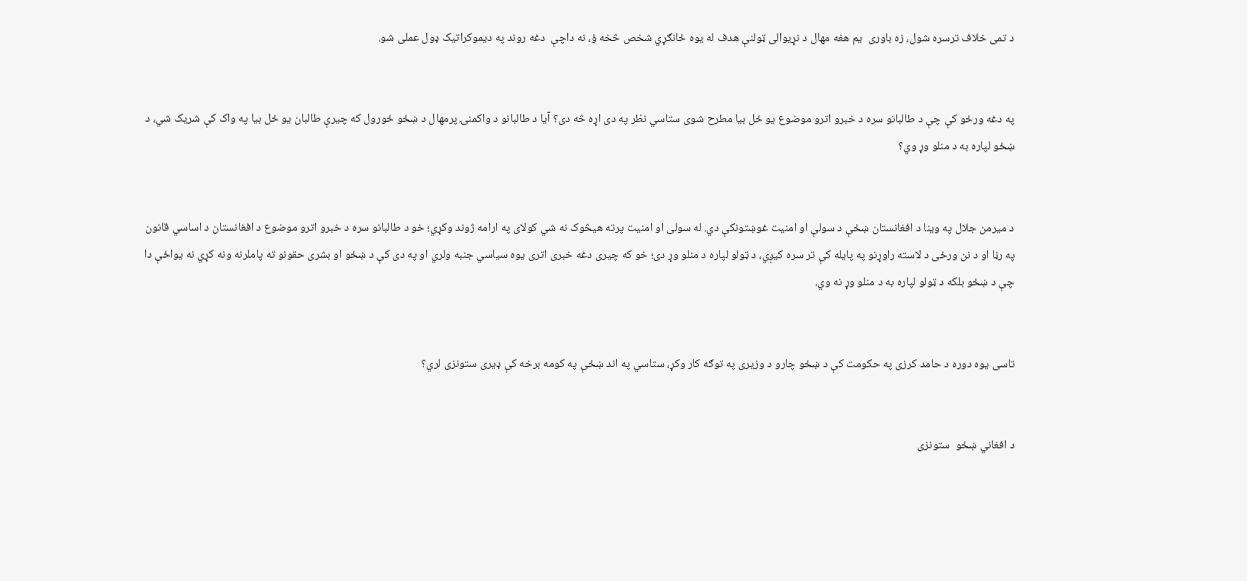د تمی خلاف ترسره شول، زه باوری  یم هغه مهال د نړیوالی ټولنې هدف له یوه ځانګړي شخص څخه ؤ، نه داچې  دغه روند په دیموکراتیک ډول عملی شو.


په دغه ورځو کې چې د طالبانو سره د خبرو اترو موضوع یو ځل بیا مطرح شوی ستاسي نظر په دی اړه څه دی؟ آیا د طالبانو د واکمنۍ پرمهال د ښځو ځورول که چیرې طالبان یو ځل بیا په واک کې شریک شي، د ښځو لپاره به د منلو وړ وي؟


د میرمن جلال په وینا د افغانستان ښځې د سولې او امنیت غوښتونکې دي. له سولی او امنیت پرته هیڅوک نه شي کولای په ارامه ژوند وکړي؛ خو د طالبانو سره د خبرو اترو موضوع د افغانستان د اساسي قانون په رڼا او د نن ورځی د لاسته راوړنو په پایله کې تر سره کیږي، د ټولو لپاره د منلو وړ دی؛ خو که چیری دغه خبری اتری یوه سیاسي جنبه ولري او په دی کې د ښځو او بشری حقونو ته پاملرنه ونه کړي نه یواځې دا چې د ښځو بلکه د ټولو لپاره به د منلو وړ نه وي.


تاسی یوه دوره د حامد کرزی په حکومت کې د ښځو چارو د وزیری په توګه کار وکړ، ستاسي په اند ښځې په کومه برخه کې ډیری ستونزی لري؟


د افغاني ښځو  ستونزی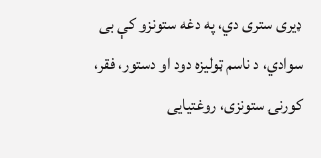ډیری ستری دي، په دغه ستونزو کې بی سوادي، د ناسم ټولیزه دود او دستور، فقر، کورنۍ ستونزی، روغتیایی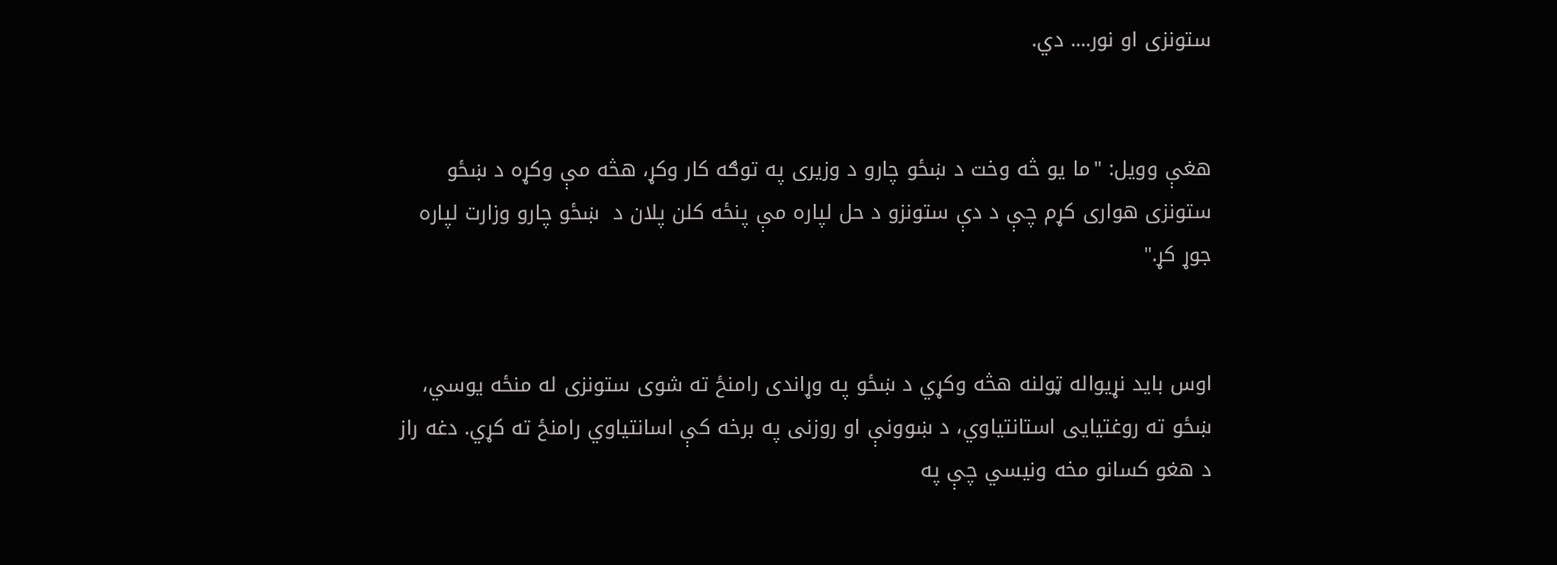ستونزی او نور.... دي.


هغې وویل: "ما یو څه وخت د ښځو چارو د وزیری په توګه کار وکړ، هڅه مې وکړه د ښځو ستونزی هواری کړم چې د دې ستونزو د حل لپاره مې پنځه کلن پلان د  ښځو چارو وزارت لپاره جوړ کړ."


اوس باید نړیواله ټولنه هڅه وکړي د ښځو په وړاندی رامنځ ته شوی ستونزی له منځه یوسي، ښځو ته روغتیایی استانتیاوي، د ښوونې او روزنی په برخه کې اسانتیاوي رامنځ ته کړي. دغه راز د هغو کسانو مخه ونیسي چې په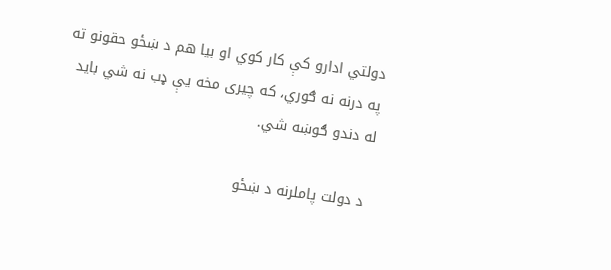دولتي ادارو کې کار کوي او بیا هم د ښځو حقونو ته په درنه نه ګوري، که چیری مخه يې ډب نه شي باید له دندو ګوښه شي.

 د دولت پاملرنه د ښځو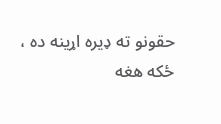حقونو ته ډیره اړینه ده ، ځکه هغه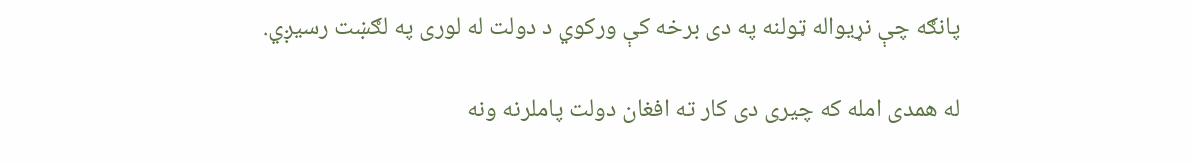پانګه چې نړیواله ټولنه په دی برخه کې ورکوي د دولت له لوری په لګښت رسیږي.

له همدی امله که چیری دی کار ته افغان دولت پاملرنه ونه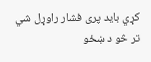کړي باید پری فشار راوړل شي تر څو د ښځو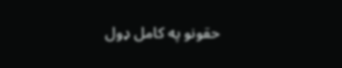حقونو په کامل ډول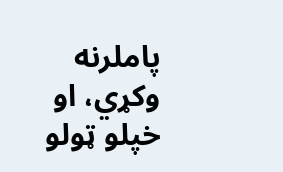پاملرنه وکړي، او خپلو ټولو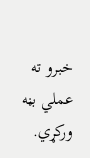خبرو ته عملي بڼه ورکړي.